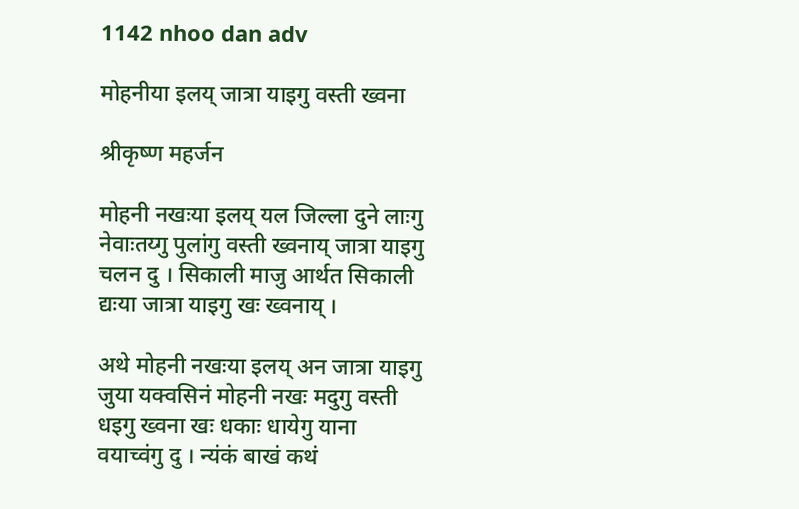1142 nhoo dan adv

मोहनीया इलय् जात्रा याइगु वस्ती ख्वना

श्रीकृष्ण महर्जन

मोहनी नखःया इलय् यल जिल्ला दुने लाःगु नेवाःतय्गु पुलांगु वस्ती ख्वनाय् जात्रा याइगु चलन दु । सिकाली माजु आर्थत सिकाली द्यःया जात्रा याइगु खः ख्वनाय् ।

अथे मोहनी नखःया इलय् अन जात्रा याइगु जुया यक्वसिनं मोहनी नखः मदुगु वस्ती धइगु ख्वना खः धकाः धायेगु याना वयाच्वंगु दु । न्यंकं बाखं कथं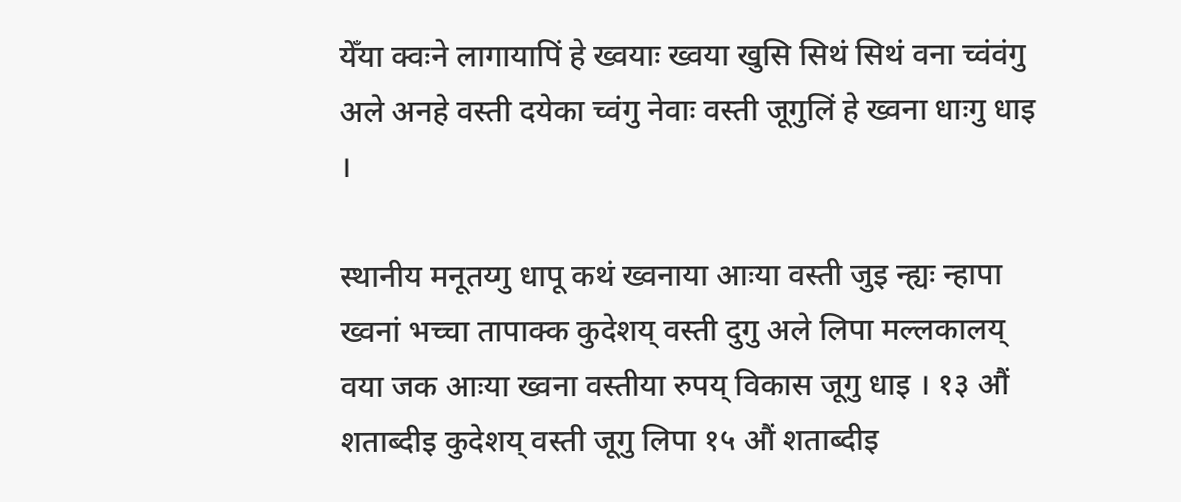येँया क्वःने लागायापिं हे ख्वयाः ख्वया खुसि सिथं सिथं वना च्वंवंगु अले अनहे वस्ती दयेका च्वंगु नेवाः वस्ती जूगुलिं हे ख्वना धाःगु धाइ ।

स्थानीय मनूतय्गु धापू कथं ख्वनाया आःया वस्ती जुइ न्ह्यः न्हापा ख्वनां भच्चा तापाक्क कुदेशय् वस्ती दुगु अले लिपा मल्लकालय् वया जक आःया ख्वना वस्तीया रुपय् विकास जूगु धाइ । १३ औं शताब्दीइ कुदेशय् वस्ती जूगु लिपा १५ औं शताब्दीइ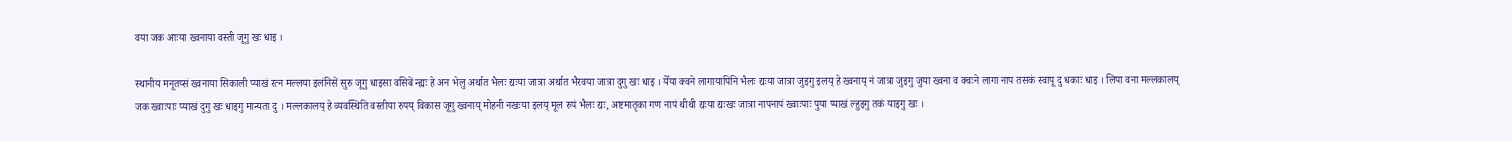वया जक आःया ख्वनाया वस्ती जूगु खः धाइ ।

स्थानीय मनूतय्सं ख्वनाया सिकाली प्याखं रत्न मल्लया इलंनिसें सुरु जूगु धाइसा वसिबें न्ह्यः हे अन भेलु अर्थात भैलः द्यःया जात्रा अर्थात भैरवया जात्रा दुगु खः धाइ । येँया क्वने लागायापिनि भैलः द्यःया जात्रा जुइगु इलय् हे ख्वनाय् नं जात्रा जुइगु जुया ख्वना व क्वःने लागा नाप तसकं स्वापू दु धकाः धाइ । लिपा वना मल्लकालय् जक ख्वाःपाः प्याखं दुगु खः धाइगु मान्यता दु । मल्लकालय् हे व्यवस्थिति वस्तीया रुपय् विकास जूगु ख्वनाय् मोहनी नखःया इलय् मूल रुपं भैलः द्यः, अष्टमातृका गण नापं थीथी द्यःया द्यःखः जात्रा नापनापं ख्वाःपाः पुया प्याखं ल्हुइगु तकं याइगु खः ।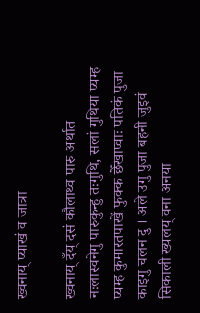ख्वनाय् प्याखं व जात्रा

ख्वनाय् दँय् दसं कौलाथ्व पारु अर्थात नःलास्वनेगु पारुकुन्हु तःगुथि, सलां गुथिया प्यम्ह प्यम्ह कुमारतपाखें फुक्क छेँखाप्वाः पतिकं पुजा काइगु चलन दु । अले उगु पुजा बहनी जुइवं सिकाली ख्यलय् वना अनया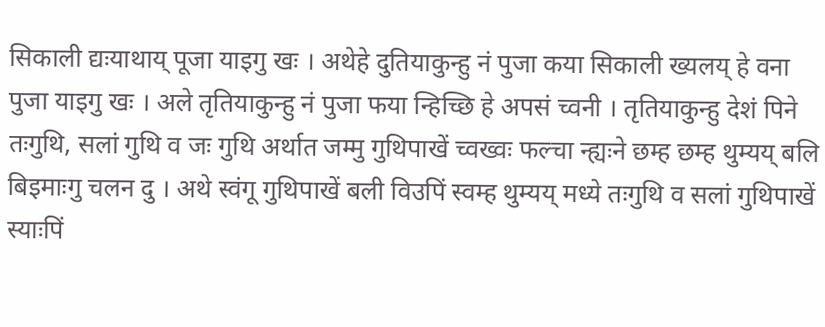सिकाली द्यःयाथाय् पूजा याइगु खः । अथेहे दुतियाकुन्हु नं पुजा कया सिकाली ख्यलय् हे वना पुजा याइगु खः । अले तृतियाकुन्हु नं पुजा फया न्हिच्छि हे अपसं च्वनी । तृतियाकुन्हु देशं पिने तःगुथि, सलां गुथि व जः गुथि अर्थात जम्मु गुथिपाखें च्वख्वः फल्चा न्ह्यःने छम्ह छम्ह थुम्यय् बलि बिइमाःगु चलन दु । अथे स्वंगू गुथिपाखें बली विउपिं स्वम्ह थुम्यय् मध्ये तःगुथि व सलां गुथिपाखें स्याःपिं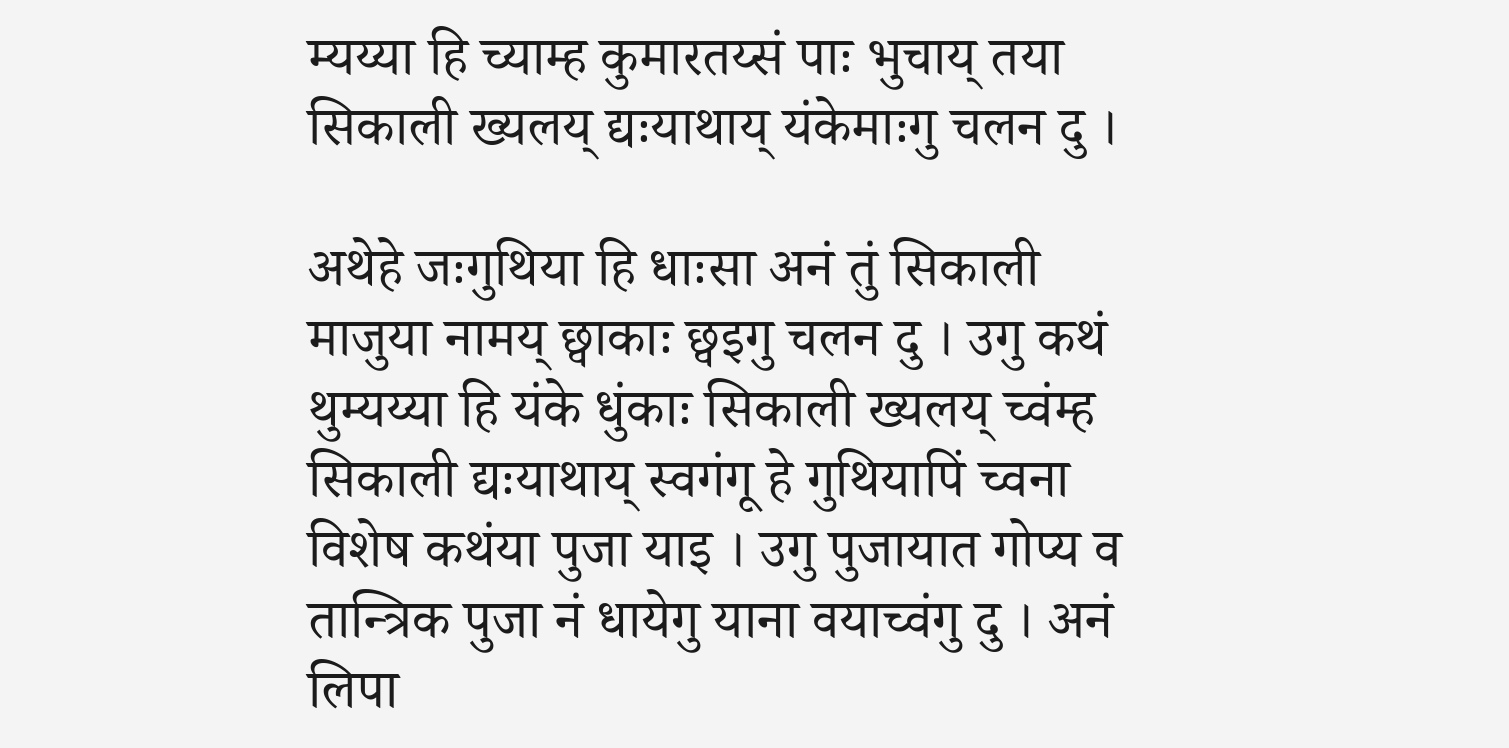म्यय्या हि च्याम्ह कुमारतय्सं पाः भुचाय् तया सिकाली ख्यलय् द्यःयाथाय् यंकेमाःगु चलन दु ।

अथेहे जःगुथिया हि धाःसा अनं तुं सिकाली माजुया नामय् छ्वाकाः छ्वइगु चलन दु । उगु कथं थुम्यय्या हि यंके धुंकाः सिकाली ख्यलय् च्वंम्ह सिकाली द्यःयाथाय् स्वगंगू हे गुथियापिं च्वना विशेष कथंया पुजा याइ । उगु पुजायात गोप्य व तान्त्रिक पुजा नं धायेगु याना वयाच्वंगु दु । अनं लिपा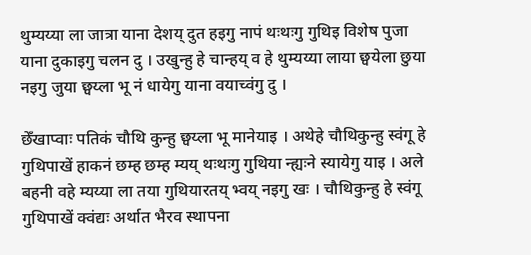थुम्यय्या ला जात्रा याना देशय् दुत हइगु नापं थःथःगु गुथिइ विशेष पुजा याना दुकाइगु चलन दु । उखुन्हु हे चान्हय् व हे थुम्यय्या लाया छ्वयेला छुया नइगु जुया छ्वय्ला भू नं धायेगु याना वयाच्वंगु दु ।

छेँखाप्वाः पतिकं चौथि कुन्हु छ्वय्ला भू मानेयाइ । अथेहे चौथिकुन्हु स्वंगू हे गुथिपाखें हाकनं छम्ह छम्ह म्यय् थःथःगु गुथिया न्ह्यःने स्यायेगु याइ । अले बहनी वहे म्यय्या ला तया गुथियारतय् भ्वय् नइगु खः । चौथिकुन्हु हे स्वंगू गुथिपाखें क्वंद्यः अर्थात भैरव स्थापना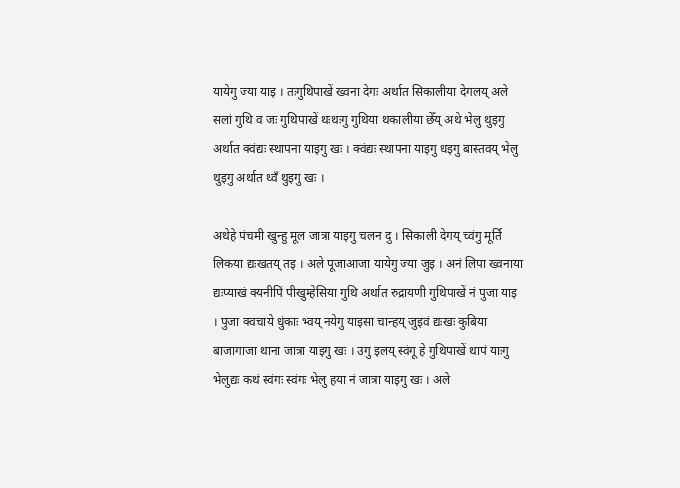यायेगु ज्या याइ । तःगुथिपाखें ख्वना देगः अर्थात सिकालीया देगलय् अले सलां गुथि व जः गुथिपाखें थःथःगु गुथिया थकालीया छेँय् अथे भेलु थुइगु अर्थात क्वंद्यः स्थापना याइगु खः । क्वंद्यः स्थापना याइगु धइगु बास्तवय् भेलु थुइगु अर्थात थ्वँ थुइगु खः ।

अथेहे पंचमी खुन्हु मूल जात्रा याइगु चलन दु । सिकाली देगय् च्वंगु मूर्ति लिकया द्यःखतय् तइ । अले पूजाआजा यायेगु ज्या जुइ । अनं लिपा ख्वनाया द्यःप्याखं क्यनीपिं पीखुम्हेसिया गुथि अर्थात रुद्रायणी गुथिपाखें नं पुजा याइ । पुजा क्वचाये धुंकाः भ्वय् नयेगु याइसा चान्हय् जुइवं द्यःखः कुबिया बाजागाजा थाना जात्रा याइगु खः । उगु इलय् स्वंगू हे गुथिपाखें थापं याःगु भेलुद्यः कथं स्वंगः स्वंगः भेलु हया नं जात्रा याइगु खः । अले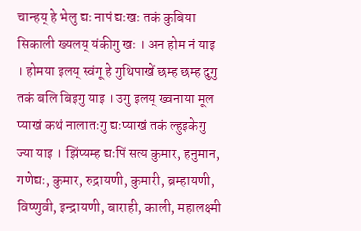चान्हय् हे भेलु द्यः नापं द्यःखः तकं कुबिया सिकाली ख्यलय् यंकीगु खः । अन होम नं याइ । होमया इलय् स्वंगू हे गुथिपाखें छम्ह छम्ह दुगु तकं बलि बिइगु याइ । उगु इलय् ख्वनाया मूल प्याखं कथं नालातःगु द्यःप्याखं तकं ल्हुइकेगु ज्या याइ । झिंप्यम्ह द्यःपिं सत्य कुमार, हनुमान, गणेद्यः, कुमार, रुद्रायणी, कुमारी, ब्रम्हायणी, विष्णुवी, इन्द्रायणी, बाराही, काली, महालक्ष्मी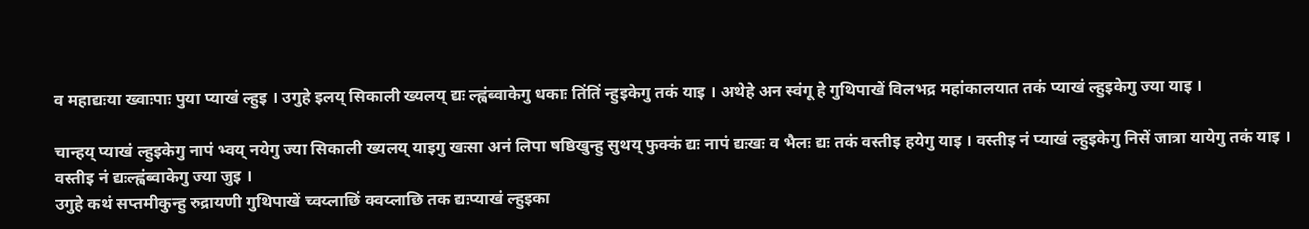व महाद्यःया ख्वाःपाः पुया प्याखं ल्हुइ । उगुहे इलय् सिकाली ख्यलय् द्यः ल्ह्वंब्वाकेगु धकाः तिंतिं न्हुइकेगु तकं याइ । अथेहे अन स्वंगू हे गुथिपाखें विलभद्र महांकालयात तकं प्याखं ल्हुइकेगु ज्या याइ ।

चान्हय् प्याखं ल्हुइकेगु नापं भ्वय् नयेगु ज्या सिकाली ख्यलय् याइगु खःसा अनं लिपा षष्ठिखुन्हु सुथय् फुक्कं द्यः नापं द्यःखः व भैलः द्यः तकं वस्तीइ हयेगु याइ । वस्तीइ नं प्याखं ल्हुइकेगु निसें जात्रा यायेगु तकं याइ । वस्तीइ नं द्यःल्ह्वंब्वाकेगु ज्या जुइ ।
उगुहे कथं सप्तमीकुन्हु रुद्रायणी गुथिपाखें च्वय्लाछिं क्वय्लाछि तक द्यःप्याखं ल्हुइका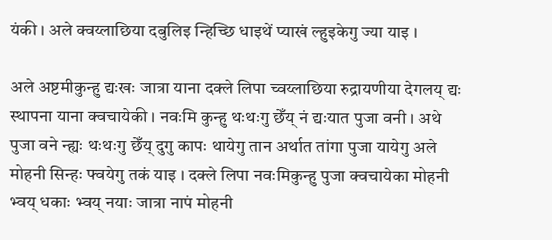यंकी । अले क्वय्लाछिया दबुलिइ न्हिच्छि धाइथें प्याखं ल्हुइकेगु ज्या याइ ।

अले अष्टमीकुन्हु द्यःखः जात्रा याना दक्ले लिपा च्वय्लाछिया रुद्रायणीया देगलय् द्यः स्थापना याना क्वचायेकी । नवःमि कुन्हु थःथःगु छेँय् नं द्यःयात पुजा वनी । अथे पुजा वने न्ह्यः थःथःगु छेँय् दुगु कापः थायेगु तान अर्थात तांगा पुजा यायेगु अले मोहनी सिन्हः फ्वयेगु तकं याइ । दक्ले लिपा नवःमिकुन्हु पुजा क्वचायेका मोहनी भ्वय् धकाः भ्वय् नयाः जात्रा नापं मोहनी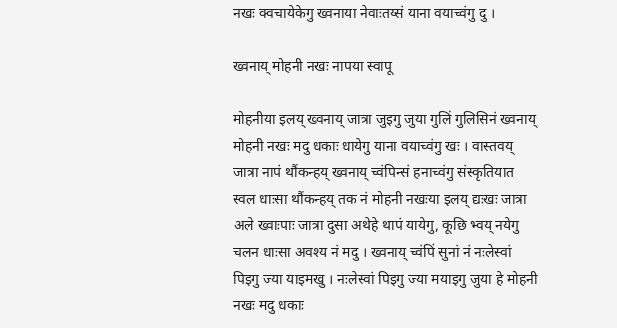नखः क्वचायेकेगु ख्वनाया नेवाःतय्सं याना वयाच्वंगु दु ।

ख्वनाय् मोहनी नखः नापया स्वापू

मोहनीया इलय् ख्वनाय् जात्रा जुइगु जुया गुलिं गुलिसिनं ख्वनाय् मोहनी नखः मदु धकाः धायेगु याना वयाच्वंगु खः । वास्तवय् जात्रा नापं थौंकन्हय् ख्वनाय् च्वंपिन्सं हनाच्वंगु संस्कृतियात स्वल धाःसा थौंकन्हय् तक नं मोहनी नखःया इलय् द्यःखः जात्रा अले ख्वाःपाः जात्रा दुसा अथेहे थापं यायेगु, कूछि भ्वय् नयेगु चलन धाःसा अवश्य नं मदु । ख्वनाय् च्वंपिं सुनां नं नःलेस्वां पिइगु ज्या याइमखु । नःलेस्वां पिइगु ज्या मयाइगु जुया हे मोहनी नखः मदु धकाः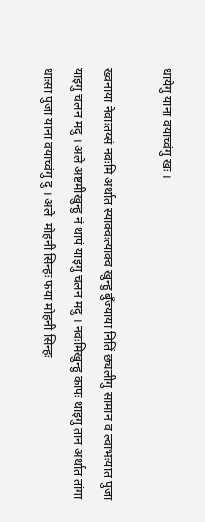धायेगु याना वयाच्वंगु खः ।

ख्वनाया नेवाःतय्सं नवःमि अर्थात स्याक्वःत्याक्व खुन्हु बुँज्याया नितिं छ्यलीगु सामान व ल्वाभःयात पुजा याइगु चलन मदु । अले अष्टमीखुन्हु नं थापं याइगु चलन मदु । नवःमिखुन्हु कापः थाइगु तान अर्थात तांगा धाःसा पुजा याना वयाच्वंगु दु । अले  मोहनी सिन्हः फया मोहनी सिन्हः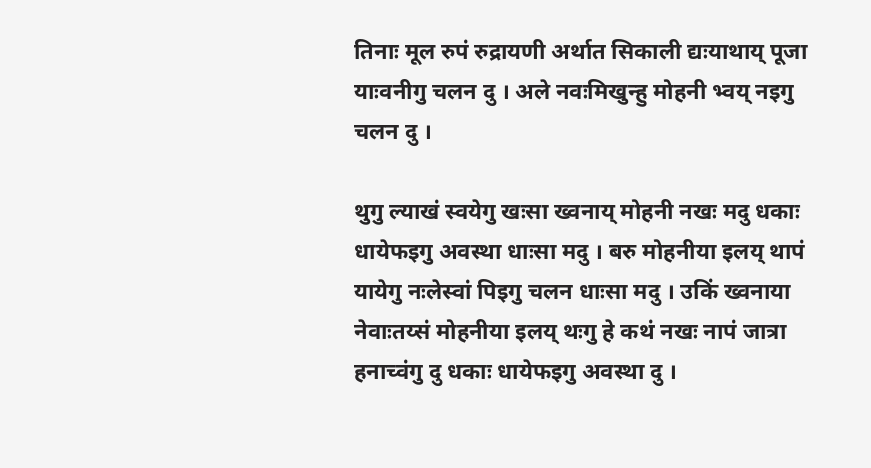तिनाः मूल रुपं रुद्रायणी अर्थात सिकाली द्यःयाथाय् पूजा याःवनीगु चलन दु । अले नवःमिखुन्हु मोहनी भ्वय् नइगु चलन दु ।

थुगु ल्याखं स्वयेगु खःसा ख्वनाय् मोहनी नखः मदु धकाः धायेफइगु अवस्था धाःसा मदु । बरु मोहनीया इलय् थापं यायेगु नःलेस्वां पिइगु चलन धाःसा मदु । उकिं ख्वनाया नेवाःतय्सं मोहनीया इलय् थःगु हे कथं नखः नापं जात्रा हनाच्वंगु दु धकाः धायेफइगु अवस्था दु ।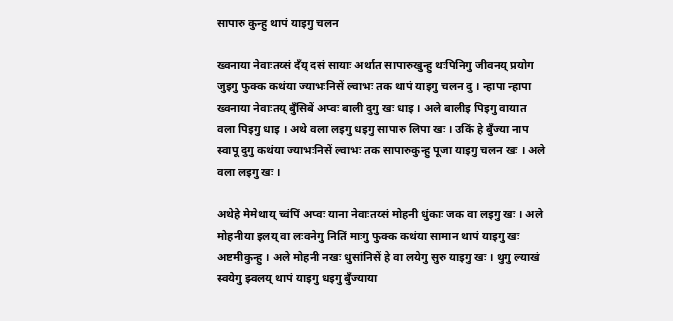सापारु कुन्हु थापं याइगु चलन

ख्वनाया नेवाःतय्सं दँय् दसं सायाः अर्थात सापारुखुन्हु थःपिनिगु जीवनय् प्रयोग जुइगु फुक्क कथंया ज्याभःनिसें ल्वाभः तक थापं याइगु चलन दु । न्हापा न्हापा ख्वनाया नेवाःतय् बुँसिबें अप्वः बाली दुगु खः धाइ । अले बालीइ पिइगु वायात वला पिइगु धाइ । अथे वला लइगु धइगु सापारु लिपा खः । उकिं हे बुँज्या नाप स्वापू दुगु कथंया ज्याभःनिसें ल्वाभः तक सापारुकुन्हु पूजा याइगु चलन खः । अले वला लइगु खः ।

अथेहे मेमेथाय् च्वंपिं अप्वः याना नेवाःतय्सं मोहनी धुंकाः जक वा लइगु खः । अले मोहनीया इलय् वा लःवनेगु नितिं माःगु फुक्क कथंया सामान थापं याइगु खः अष्टमीकुन्हु । अले मोहनी नखः धुसांनिसें हे वा लयेगु सुरु याइगु खः । थुगु ल्याखं स्वयेगु झ्वलय् थापं याइगु धइगु बुँज्याया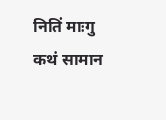नितिं माःगु कथं सामान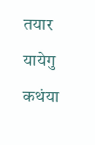तयार यायेगु कथंया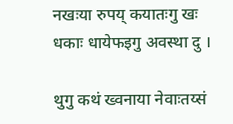नखःया रुपय् कयातःगु खः धकाः धायेफइगु अवस्था दु ।

थुगु कथं ख्वनाया नेवाःतय्सं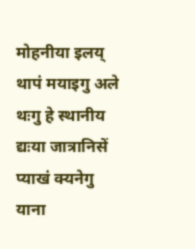मोहनीया इलय् थापं मयाइगु अले थःगु हे स्थानीय द्यःया जात्रानिसें प्याखं क्यनेगु याना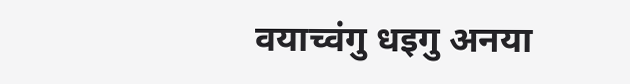वयाच्वंगु धइगु अनया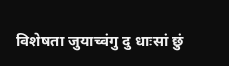विशेषता जुयाच्वंगु दु धाःसां छुं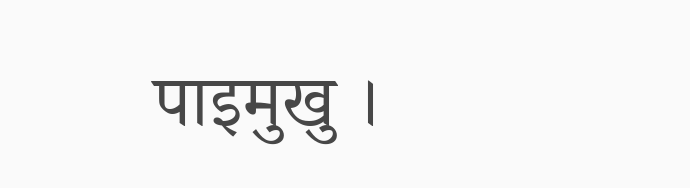पाइमुखु ।